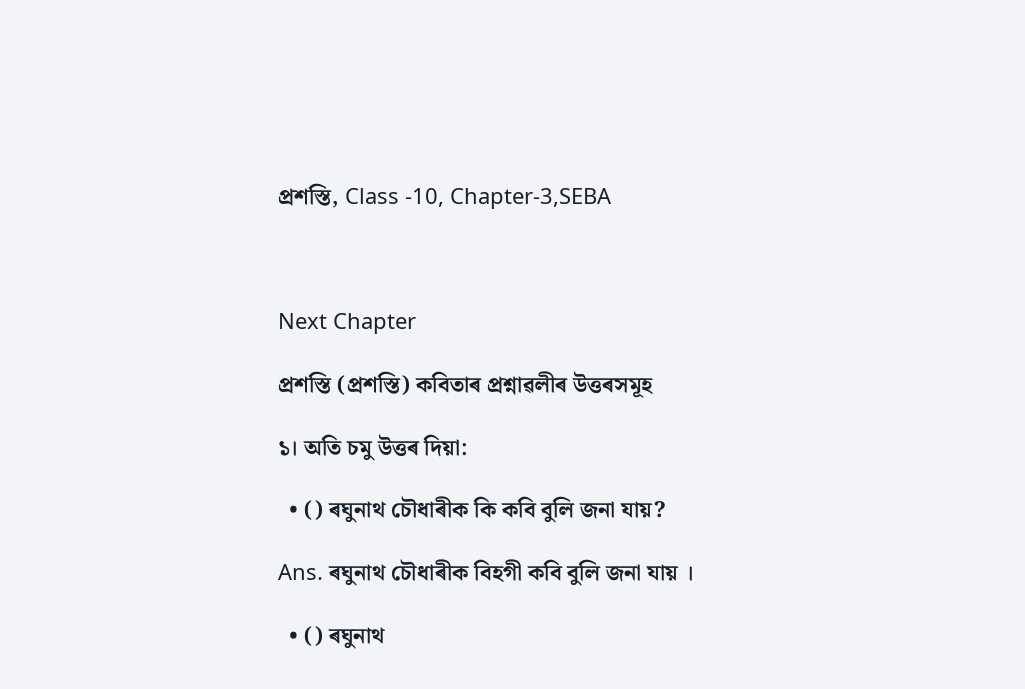প্ৰশস্তি, Class -10, Chapter-3,SEBA



Next Chapter

প্ৰশস্তি (প্রশস্তি) কবিতাৰ প্ৰশ্নাৱলীৰ উত্তৰসমূহ

১। অতি চমু উত্তৰ দিয়া:

  • () ৰঘুনাথ চৌধাৰীক কি কবি বুলি জনা যায়?

Ans. ৰঘুনাথ চৌধাৰীক বিহগী কবি বুলি জনা যায় ।

  • () ৰঘুনাথ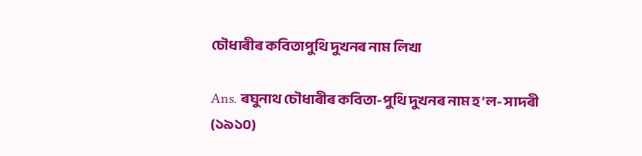চৌধাৰীৰ কবিতাপুথি দুখনৰ নাম লিখা

Ans. ৰঘুনাথ চৌধাৰীৰ কবিতা-পুথি দুখনৰ নাম হ’ল- সাদৰী (১৯১০)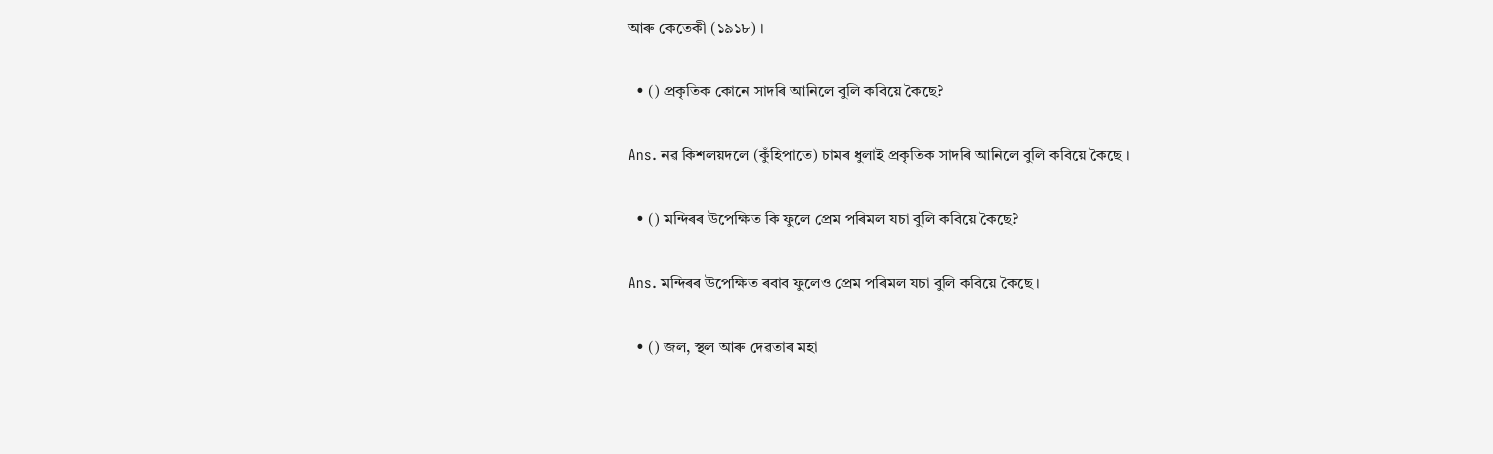আৰু কেতেকী (১৯১৮) ।

  • () প্রকৃতিক কোনে সাদৰি আনিলে বুলি কবিয়ে কৈছে?

Ans. নৱ কিশলয়দলে (কুঁহিপাতে) চামৰ ধুলাই প্রকৃতিক সাদৰি আনিলে বুলি কবিয়ে কৈছে ।

  • () মন্দিৰৰ উপেক্ষিত কি ফুলে প্রেম পৰিমল যচা বুলি কবিয়ে কৈছে?

Ans. মন্দিৰৰ উপেক্ষিত ৰবাব ফুলেও প্ৰেম পৰিমল যচা বুলি কবিয়ে কৈছে ।

  • () জল, স্থল আৰু দেৱতাৰ মহা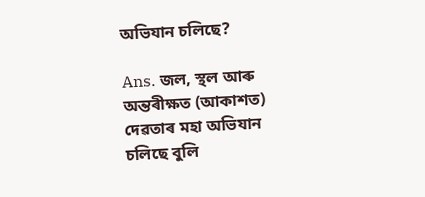অভিযান চলিছে?

Ans. জল, স্থল আৰু অন্তৰীক্ষত (আকাশত) দেৱতাৰ মহা অভিযান চলিছে বুলি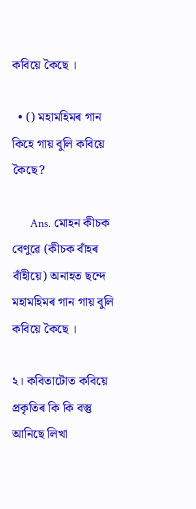কবিয়ে কৈছে ।

  • () মহামহিমৰ গান কিহে গায় বুলি কবিয়ে কৈছে?

      Ans. মোহন কীচক বেণুৱে (কীচক বাঁহৰ বাঁহীয়ে) অনাহত ছন্দে মহামহিমৰ গান গায় বুলি কবিয়ে কৈছে ।

২। কবিতাটোত কবিয়ে প্রকৃতিৰ কি কি বস্তু আনিছে লিখা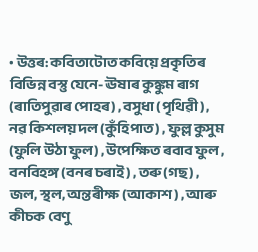• উত্তৰ: কবিতাটোত কবিয়ে প্ৰকৃতিৰ বিভিন্ন বস্তু যেনে- ঊষাৰ কুঙ্কুম ৰাগ (ৰাতিপুৱাৰ পোহৰ) , বসুধা (পৃথিৱী) , নৱ কিশলয় দল (কুঁহিপাত) , ফুল্ল কুসুম (ফুলি উঠা ফুল) , উপেক্ষিত ৰবাব ফুল , বনবিহঙ্গ (বনৰ চৰাই) , তৰু (গছ) , জল, স্থল, অন্তৰীক্ষ (আকাশ) , আৰু কীচক বেণু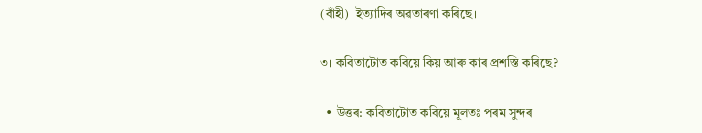(বাঁহী)  ইত্যাদিৰ অৱতাৰণা কৰিছে।

৩। কবিতাটোত কবিয়ে কিয় আৰু কাৰ প্রশস্তি কৰিছে?

  • উত্তৰ: কবিতাটোত কবিয়ে মূলতঃ পৰম সুন্দৰ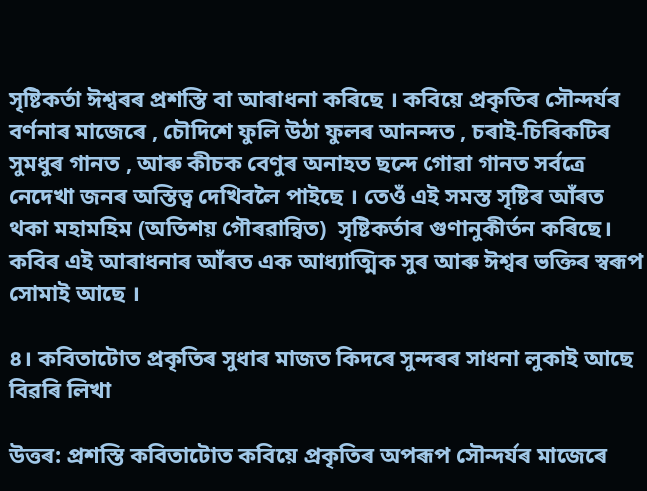সৃষ্টিকৰ্তা ঈশ্বৰৰ প্ৰশস্তি বা আৰাধনা কৰিছে । কবিয়ে প্ৰকৃতিৰ সৌন্দৰ্যৰ বৰ্ণনাৰ মাজেৰে , চৌদিশে ফুলি উঠা ফুলৰ আনন্দত , চৰাই-চিৰিকটিৰ সুমধুৰ গানত , আৰু কীচক বেণুৰ অনাহত ছন্দে গোৱা গানত সৰ্বত্ৰে নেদেখা জনৰ অস্তিত্ব দেখিবলৈ পাইছে । তেওঁ এই সমস্ত সৃষ্টিৰ আঁৰত থকা মহামহিম (অতিশয় গৌৰৱান্বিত)  সৃষ্টিকৰ্তাৰ গুণানুকীৰ্তন কৰিছে। কবিৰ এই আৰাধনাৰ আঁৰত এক আধ্যাত্মিক সুৰ আৰু ঈশ্বৰ ভক্তিৰ স্বৰূপ সোমাই আছে ।

৪। কবিতাটোত প্রকৃতিৰ সুধাৰ মাজত কিদৰে সুন্দৰৰ সাধনা লুকাই আছে বিৱৰি লিখা

উত্তৰ: প্ৰশস্তি কবিতাটোত কবিয়ে প্ৰকৃতিৰ অপৰূপ সৌন্দৰ্যৰ মাজেৰে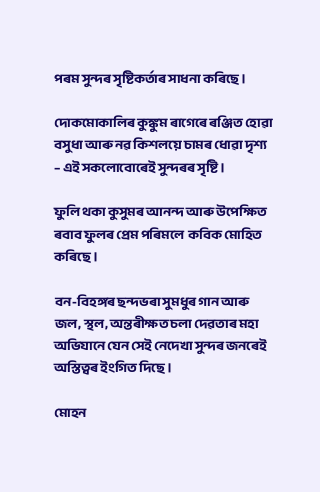পৰম সুন্দৰ সৃষ্টিকৰ্তাৰ সাধনা কৰিছে ।

দোকমোকালিৰ কুঙ্কুম ৰাগেৰে ৰঞ্জিত হোৱা বসুধা আৰু নৱ কিশলয়ে চামৰ ধোৱা দৃশ্য  – এই সকলোবোৰেই সুন্দৰৰ সৃষ্টি ।

ফুলি থকা কুসুমৰ আনন্দ আৰু উপেক্ষিত ৰবাব ফুলৰ প্ৰেম পৰিমলে  কবিক মোহিত কৰিছে।

বন-বিহঙ্গৰ ছন্দভৰা সুমধুৰ গান আৰু জল, স্থল, অন্তৰীক্ষত চলা দেৱতাৰ মহা অভিযানে যেন সেই নেদেখা সুন্দৰ জনৰেই অস্তিত্বৰ ইংগিত দিছে ।

মোহন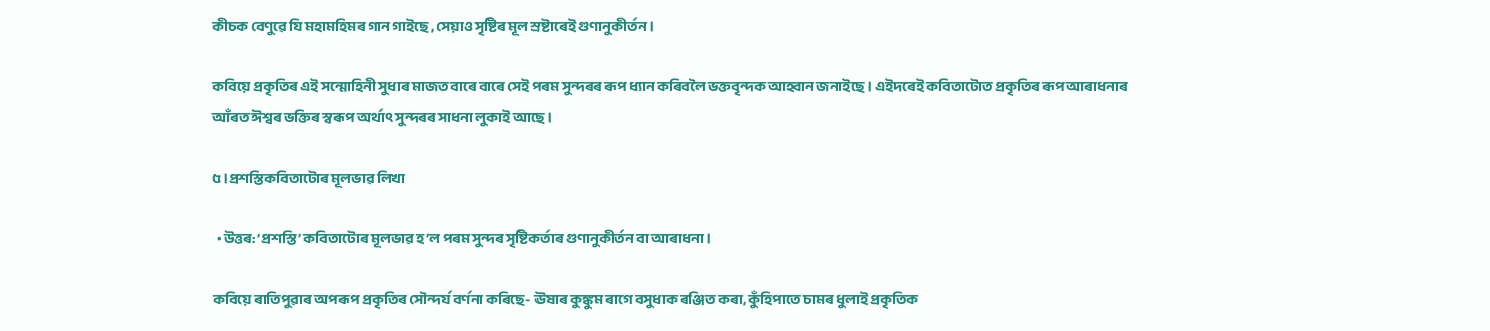কীচক বেণুৱে যি মহামহিমৰ গান গাইছে , সেয়াও সৃষ্টিৰ মূল স্ৰষ্টাৰেই গুণানুকীৰ্তন ।

কবিয়ে প্ৰকৃতিৰ এই সন্মোহিনী সুধাৰ মাজত বাৰে বাৰে সেই পৰম সুন্দৰৰ ৰূপ ধ্যান কৰিবলৈ ভক্তবৃন্দক আহ্বান জনাইছে । এইদৰেই কবিতাটোত প্ৰকৃতিৰ ৰূপ আৰাধনাৰ আঁৰত ঈশ্বৰ ভক্তিৰ স্বৰূপ অৰ্থাৎ সুন্দৰৰ সাধনা লুকাই আছে ।

৫।প্ৰশস্তিকবিতাটোৰ মূলভাৱ লিখা

  • উত্তৰ: ‘প্ৰশস্তি’ কবিতাটোৰ মূলভাৱ হ’ল পৰম সুন্দৰ সৃষ্টিকৰ্তাৰ গুণানুকীৰ্তন বা আৰাধনা ।

কবিয়ে ৰাতিপুৱাৰ অপৰূপ প্ৰকৃতিৰ সৌন্দৰ্য বৰ্ণনা কৰিছে- ঊষাৰ কুঙ্কুম ৰাগে বসুধাক ৰঞ্জিত কৰা, কুঁহিপাতে চামৰ ধুলাই প্ৰকৃতিক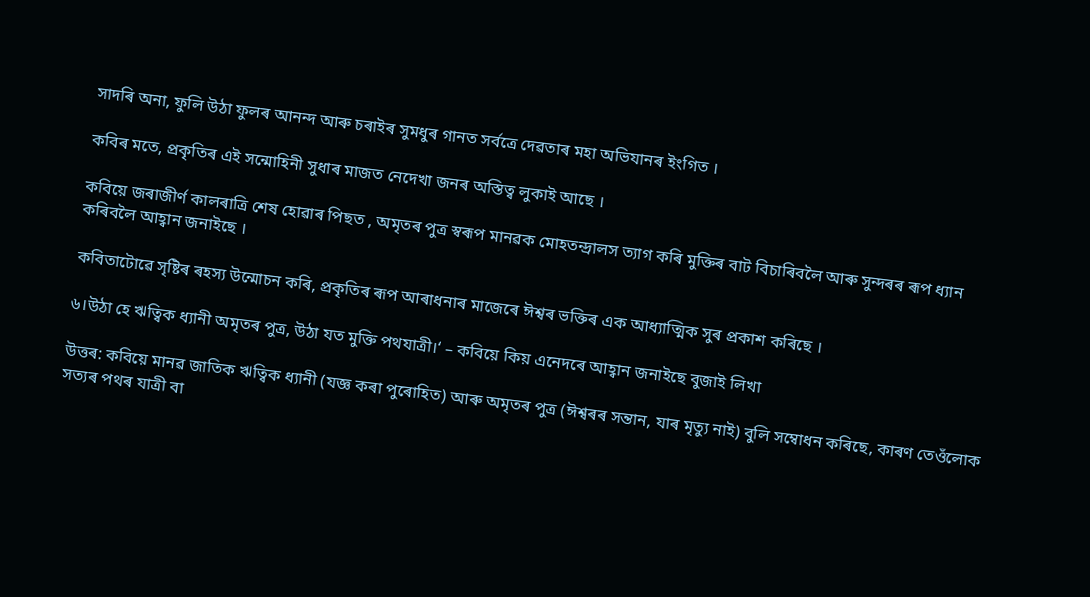সাদৰি অনা, ফুলি উঠা ফুলৰ আনন্দ আৰু চৰাইৰ সুমধুৰ গানত সৰ্বত্ৰে দেৱতাৰ মহা অভিযানৰ ইংগিত ।

কবিৰ মতে, প্ৰকৃতিৰ এই সন্মোহিনী সুধাৰ মাজত নেদেখা জনৰ অস্তিত্ব লুকাই আছে ।

কবিয়ে জৰাজীৰ্ণ কালৰাত্ৰি শেষ হোৱাৰ পিছত , অমৃতৰ পুত্ৰ স্বৰূপ মানৱক মোহতন্দ্ৰালস ত্যাগ কৰি মুক্তিৰ বাট বিচাৰিবলৈ আৰু সুন্দৰৰ ৰূপ ধ্যান কৰিবলৈ আহ্বান জনাইছে ।

কবিতাটোৱে সৃষ্টিৰ ৰহস্য উন্মোচন কৰি, প্ৰকৃতিৰ ৰূপ আৰাধনাৰ মাজেৰে ঈশ্বৰ ভক্তিৰ এক আধ্যাত্মিক সুৰ প্ৰকাশ কৰিছে ।

৬।উঠা হে ঋত্বিক ধ্যানী অমৃতৰ পুত্ৰ, উঠা যত মুক্তি পথযাত্রী।‘ – কবিয়ে কিয় এনেদৰে আহ্বান জনাইছে বুজাই লিখা

উত্তৰ: কবিয়ে মানৱ জাতিক ঋত্বিক ধ্যানী (যজ্ঞ কৰা পুৰোহিত) আৰু অমৃতৰ পুত্ৰ (ঈশ্বৰৰ সন্তান, যাৰ মৃত্যু নাই) বুলি সম্বোধন কৰিছে, কাৰণ তেওঁলোক সত্যৰ পথৰ যাত্ৰী বা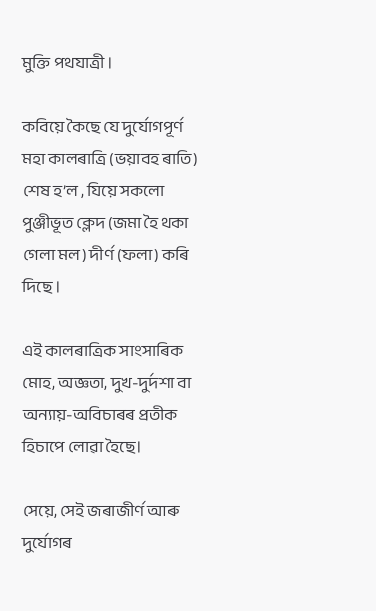মুক্তি পথযাত্রী ।

কবিয়ে কৈছে যে দুৰ্যোগপূৰ্ণ মহা কালৰাত্ৰি (ভয়াবহ ৰাতি) শেষ হ’ল , যিয়ে সকলো পুঞ্জীভূত ক্লেদ (জমা হৈ থকা গেলা মল) দীৰ্ণ (ফলা) কৰি দিছে ।

এই কালৰাত্ৰিক সাংসাৰিক মোহ, অজ্ঞতা, দুখ-দুৰ্দশা বা অন্যায়-অবিচাৰৰ প্ৰতীক হিচাপে লোৱা হৈছে।

সেয়ে, সেই জৰাজীৰ্ণ আৰু দুৰ্যোগৰ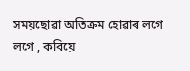সময়ছোৱা অতিক্ৰম হোৱাৰ লগে লগে , কবিয়ে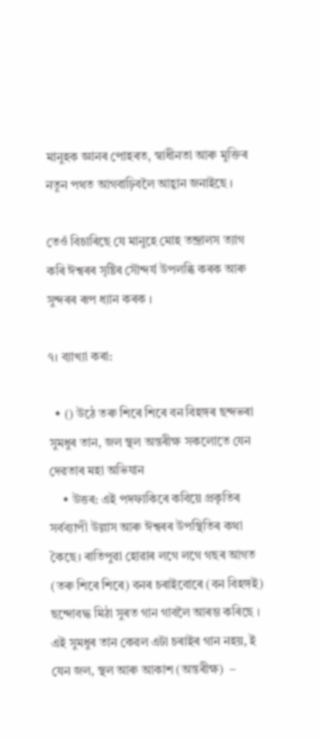মানুহক জ্ঞানৰ পোহৰত, স্বাধীনতা আৰু মুক্তিৰ নতুন পথত আগবাঢ়িবলৈ আহ্বান জনাইছে ।

তেওঁ বিচাৰিছে যে মানুহে মোহ তন্দ্ৰালস ত্যাগ কৰি ঈশ্বৰৰ সৃষ্টিৰ সৌন্দৰ্য উপলব্ধি কৰক আৰু সুন্দৰৰ ৰূপ ধ্যান কৰক ।

৭। ব্যাখ্যা কৰা:

  • () উঠে তৰু শিৰে শিৰে বন বিহঙ্গৰ ছন্দভৰা সুমধুৰ তান, জল স্থল অন্তৰীক্ষ সকলোতে যেন দেৱতাৰ মহা অভিযান
    • উত্তৰ: এই পদফাকিৰে কবিয়ে প্ৰকৃতিৰ সৰ্বব্যাপী উল্লাস আৰু ঈশ্বৰৰ উপস্থিতিৰ কথা কৈছে। ৰাতিপুৱা হোৱাৰ লগে লগে গছৰ আগত (তৰু শিৰে শিৰে) বনৰ চৰাইবোৰে (বন বিহঙ্গই) ছন্দোবদ্ধ মিঠা সুৰত গান গাবলৈ আৰম্ভ কৰিছে । এই সুমধুৰ তান কেৱল এটা চৰাইৰ গান নহয়, ই যেন জল, স্থল আৰু আকাশ (অন্তৰীক্ষ)  –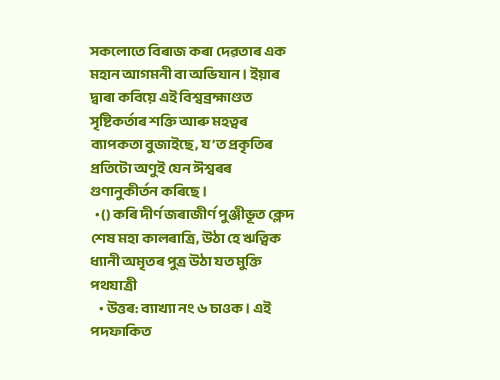সকলোতে বিৰাজ কৰা দেৱতাৰ এক মহান আগমনী বা অভিযান । ইয়াৰ দ্বাৰা কবিয়ে এই বিশ্বব্ৰহ্মাণ্ডত সৃষ্টিকৰ্তাৰ শক্তি আৰু মহত্বৰ ব্যাপকতা বুজাইছে, য’ত প্ৰকৃতিৰ প্ৰতিটো অণুই যেন ঈশ্বৰৰ গুণানুকীৰ্তন কৰিছে ।
  • () কৰি দীৰ্ণ জৰাজীৰ্ণ পুঞ্জীভূত ক্লেদ শেষ মহা কালৰাত্ৰি, উঠা হে ঋত্বিক ধ্যানী অমৃতৰ পুত্ৰ উঠা যত মুক্তি পথযাত্রী
    • উত্তৰ: ব্যাখ্যা নং ৬ চাওক। এই পদফাকিত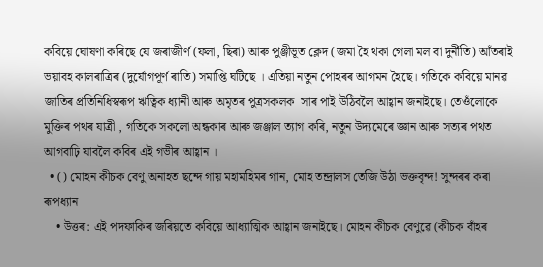কবিয়ে ঘোষণা কৰিছে যে জৰাজীৰ্ণ (ফলা, ছিৰা) আৰু পুঞ্জীভূত ক্লেদ (জমা হৈ থকা গেলা মল বা দুৰ্নীতি) আঁতৰাই ভয়াবহ কালৰাত্ৰিৰ (দুৰ্যোগপূৰ্ণ ৰাতি) সমাপ্তি ঘটিছে । এতিয়া নতুন পোহৰৰ আগমন হৈছে। গতিকে কবিয়ে মানৱ জাতিৰ প্ৰতিনিধিস্বৰূপ ঋত্বিক ধ্যানী আৰু অমৃতৰ পুত্ৰসকলক  সাৰ পাই উঠিবলৈ আহ্বান জনাইছে। তেওঁলোকে মুক্তিৰ পথৰ যাত্ৰী , গতিকে সকলো অন্ধকাৰ আৰু জঞ্জাল ত্যাগ কৰি, নতুন উদ্যমেৰে জ্ঞান আৰু সত্যৰ পথত আগবাঢ়ি যাবলৈ কবিৰ এই গভীৰ আহ্বান ।
  • () মোহন কীচক বেণু অনাহত ছন্দে গায় মহামহিমৰ গান, মোহ তন্দ্রালস তেজি উঠা ভক্তবৃন্দ! সুন্দৰৰ কৰা ৰূপধ্যান
    • উত্তৰ: এই পদফাকিৰ জৰিয়তে কবিয়ে আধ্যাত্মিক আহ্বান জনাইছে। মোহন কীচক বেণুৱে (কীচক বাঁহৰ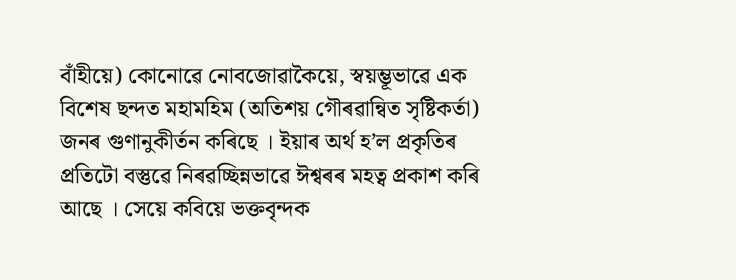বাঁহীয়ে) কোনোৱে নোবজোৱাকৈয়ে, স্বয়ম্ভূভাৱে এক বিশেষ ছন্দত মহামহিম (অতিশয় গৌৰৱান্বিত সৃষ্টিকৰ্তা) জনৰ গুণানুকীৰ্তন কৰিছে । ইয়াৰ অৰ্থ হ’ল প্ৰকৃতিৰ প্ৰতিটো বস্তুৱে নিৰৱচ্ছিন্নভাৱে ঈশ্বৰৰ মহত্ব প্ৰকাশ কৰি আছে । সেয়ে কবিয়ে ভক্তবৃন্দক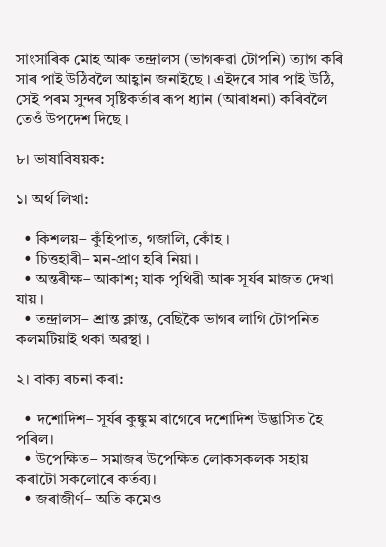সাংসাৰিক মোহ আৰু তন্দ্ৰালস (ভাগৰুৱা টোপনি) ত্যাগ কৰি সাৰ পাই উঠিবলৈ আহ্বান জনাইছে । এইদৰে সাৰ পাই উঠি, সেই পৰম সুন্দৰ সৃষ্টিকৰ্তাৰ ৰূপ ধ্যান (আৰাধনা) কৰিবলৈ তেওঁ উপদেশ দিছে ।

৮। ভাষাবিষয়ক:

১। অর্থ লিখা:

  • কিশলয়– কুঁহিপাত, গজালি, কোঁহ ।
  • চিত্তহাৰী– মন-প্ৰাণ হৰি নিয়া ।
  • অন্তৰীক্ষ– আকাশ; যাক পৃথিৱী আৰু সূৰ্যৰ মাজত দেখা যায় ।
  • তন্দ্ৰালস– শ্ৰান্ত ক্লান্ত, বেছিকৈ ভাগৰ লাগি টোপনিত কলমটিয়াই থকা অৱস্থা ।

২। বাক্য ৰচনা কৰা:

  • দশোদিশ– সূৰ্যৰ কুঙ্কুম ৰাগেৰে দশোদিশ উদ্ভাসিত হৈ পৰিল।
  • উপেক্ষিত– সমাজৰ উপেক্ষিত লোকসকলক সহায় কৰাটো সকলোৰে কৰ্তব্য।
  • জৰাজীৰ্ণ– অতি কমেও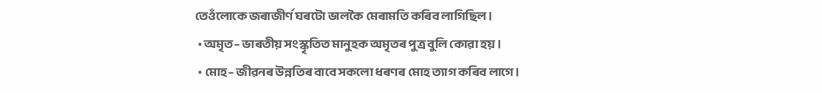তেওঁলোকে জৰাজীৰ্ণ ঘৰটো ভালকৈ মেৰামতি কৰিব লাগিছিল।
  • অমৃত– ভাৰতীয় সংস্কৃতিত মানুহক অমৃতৰ পুত্ৰ বুলি কোৱা হয়।
  • মোহ– জীৱনৰ উন্নতিৰ বাবে সকলো ধৰণৰ মোহ ত্যাগ কৰিব লাগে।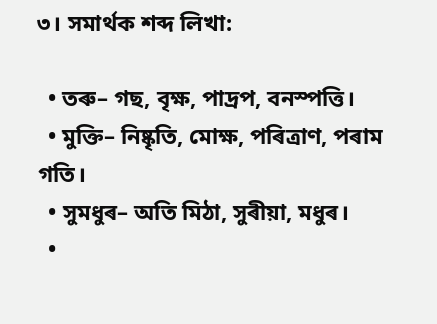৩। সমার্থক শব্দ লিখা:

  • তৰু– গছ, বৃক্ষ, পাদ্ৰপ, বনস্পত্তি।
  • মুক্তি– নিষ্কৃতি, মোক্ষ, পৰিত্ৰাণ, পৰাম গতি।
  • সুমধুৰ– অতি মিঠা, সুৰীয়া, মধুৰ।
  •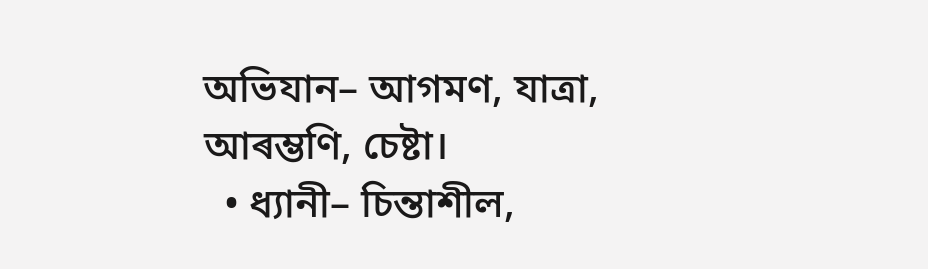অভিযান– আগমণ, যাত্ৰা, আৰম্ভণি, চেষ্টা।
  • ধ্যানী– চিন্তাশীল,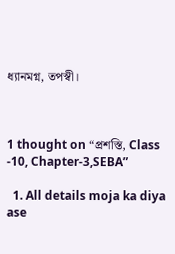ধ্যানমগ্ন, তপস্বী।



1 thought on “প্ৰশস্তি, Class -10, Chapter-3,SEBA”

  1. All details moja ka diya ase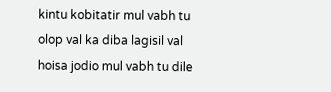kintu kobitatir mul vabh tu olop val ka diba lagisil val hoisa jodio mul vabh tu dile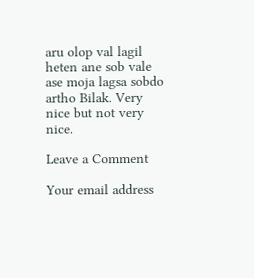aru olop val lagil heten ane sob vale ase moja lagsa sobdo artho Bilak. Very nice but not very nice.

Leave a Comment

Your email address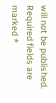will not be published. Required fields are marked *